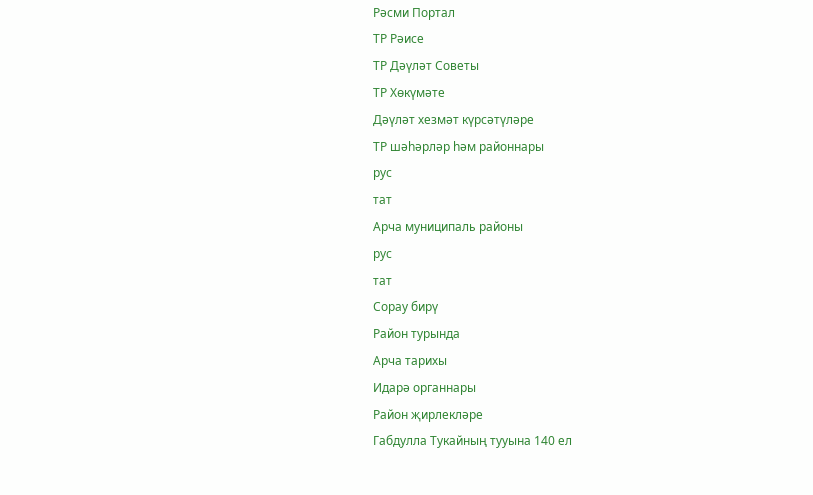Рәсми Портал
ТР Рәисе
ТР Дәүләт Советы
ТР Хөкүмәте
Дәүләт хезмәт күрсәтүләре
ТР шәһәрләр һәм районнары
рус
тат
Арча муниципаль районы
рус
тат
Сорау бирү
Район турында
Арча тарихы
Идарә органнары
Район җирлекләре
Габдулла Тукайның тууына 140 ел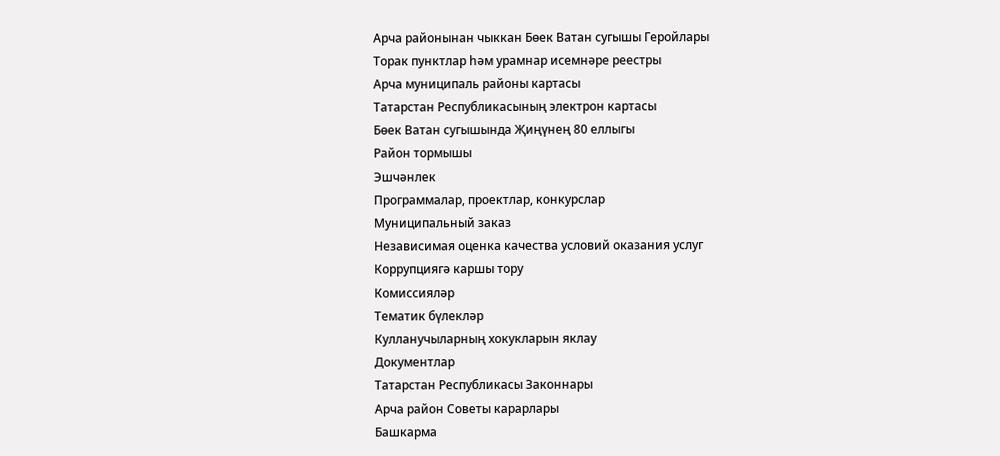Арча районынан чыккан Бөек Ватан сугышы Геройлары
Торак пунктлар һәм урамнар исемнәре реестры
Арча муниципаль районы картасы
Татарстан Республикасының электрон картасы
Бөек Ватан сугышында Җиңүнең 80 еллыгы
Район тормышы
Эшчәнлек
Программалар, проектлар, конкурслар
Муниципальный заказ
Независимая оценка качества условий оказания услуг
Коррупциягә каршы тору
Комиссияләр
Тематик бүлекләр
Кулланучыларның хокукларын яклау
Документлар
Татарстан Республикасы Законнары
Арча район Советы карарлары
Башкарма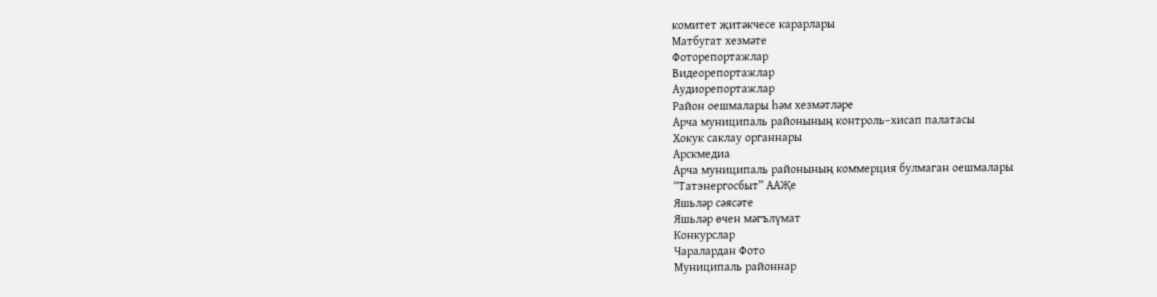комитет җитәкчесе карарлары
Матбугат хезмәте
Фоторепортажлар
Видеорепортажлар
Аудиорепортажлар
Район оешмалары һәм хезмәтләре
Арча муниципаль районының контроль–хисап палатасы
Хокук саклау органнары
Арскмедиа
Арча муниципаль районының коммерция булмаган оешмалары
“Татэнергосбыт” ААҖе
Яшьләр сәясәте
Яшьләр өчен мәгълүмат
Конкурслар
Чаралардан Фото
Муниципаль районнар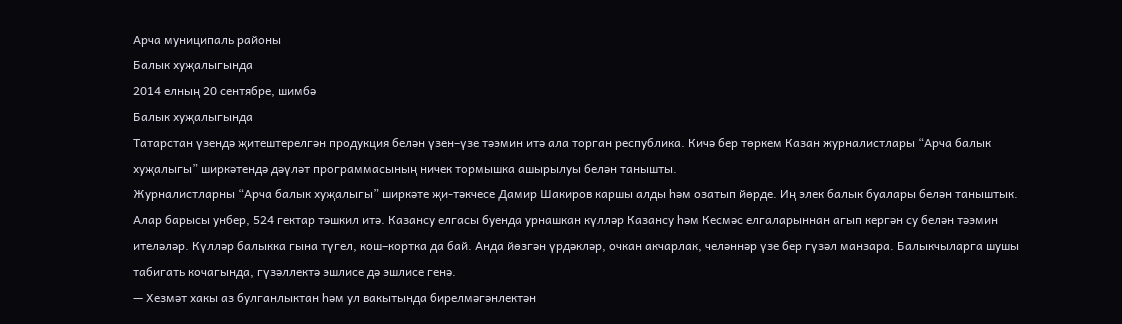Арча муниципаль районы
Балык хуҗалыгында
2014 елның 20 сентябре, шимбә
Балык хуҗалыгында
Татарстан үзендә җитештерелгән продукция белән үзен–үзе тәэмин итә ала торган республика. Кичә бер төркем Казан журналистлары “Арча балык хуҗалыгы” ширкәтендә дәүләт программасының ничек тормышка ашырылуы белән танышты.
Журналистларны “Арча балык хуҗалыгы” ширкәте җи-тәкчесе Дамир Шакиров каршы алды һәм озатып йөрде. Иң элек балык буалары белән таныштык. Алар барысы унбер, 524 гектар тәшкил итә. Казансу елгасы буенда урнашкан күлләр Казансу һәм Кесмәс елгаларыннан агып кергән су белән тәэмин ителәләр. Күлләр балыкка гына түгел, кош–кортка да бай. Анда йөзгән үрдәкләр, очкан акчарлак, челәннәр үзе бер гүзәл манзара. Балыкчыларга шушы табигать кочагында, гүзәллектә эшлисе дә эшлисе генә.
— Хезмәт хакы аз булганлыктан һәм ул вакытында бирелмәгәнлектән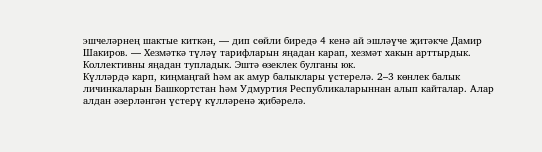эшчеләрнең шактые киткән, — дип сөйли биредә 4 кенә ай эшләүче җитәкче Дамир Шакиров. — Хезмәткә түләү тарифларын яңадан карап, хезмәт хакын арттырдык. Коллективны яңадан тупладык. Эштә өзеклек булганы юк.
Күлләрдә карп, киңмаңгай һәм ак амур балыклары үстерелә. 2–3 көнлек балык личинкаларын Башкортстан һәм Удмуртия Республикаларыннан алып кайталар. Алар алдан әзерләнгән үстерү күлләренә җибәрелә.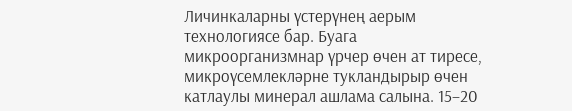Личинкаларны үстерүнең аерым технологиясе бар. Буага микроорганизмнар үрчер өчен ат тиресе, микроүсемлекләрне тукландырыр өчен катлаулы минерал ашлама салына. 15–20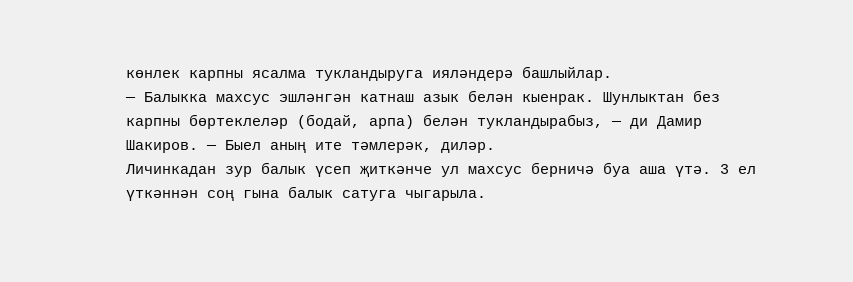көнлек карпны ясалма тукландыруга ияләндерә башлыйлар.
— Балыкка махсус эшләнгән катнаш азык белән кыенрак. Шунлыктан без карпны бөртеклеләр (бодай, арпа) белән тукландырабыз, — ди Дамир Шакиров. — Быел аның ите тәмлерәк, диләр.
Личинкадан зур балык үсеп җиткәнче ул махсус берничә буа аша үтә. 3 ел үткәннән соң гына балык сатуга чыгарыла.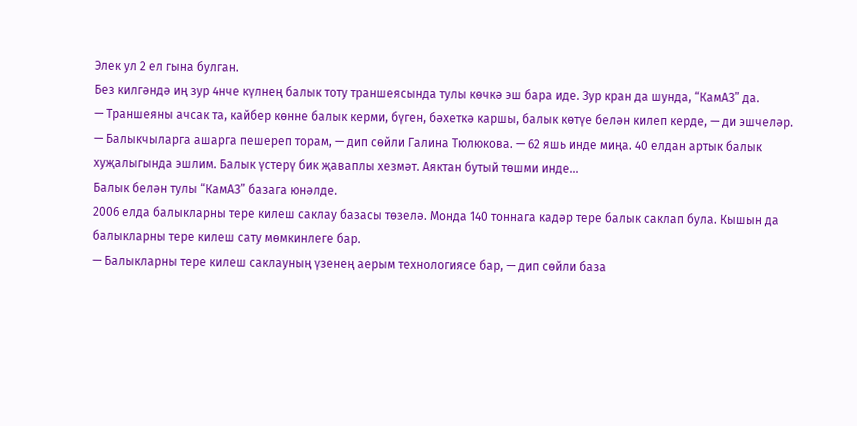Элек ул 2 ел гына булган.
Без килгәндә иң зур 4нче күлнең балык тоту траншеясында тулы көчкә эш бара иде. Зур кран да шунда, “КамАЗ” да.
— Траншеяны ачсак та, кайбер көнне балык керми, бүген, бәхеткә каршы, балык көтүе белән килеп керде, — ди эшчеләр.
— Балыкчыларга ашарга пешереп торам, — дип сөйли Галина Тюлюкова. — 62 яшь инде миңа. 40 елдан артык балык хуҗалыгында эшлим. Балык үстерү бик җаваплы хезмәт. Аяктан бутый төшми инде...
Балык белән тулы “КамАЗ” базага юнәлде.
2006 елда балыкларны тере килеш саклау базасы төзелә. Монда 140 тоннага кадәр тере балык саклап була. Кышын да балыкларны тере килеш сату мөмкинлеге бар.
— Балыкларны тере килеш саклауның үзенең аерым технологиясе бар, — дип сөйли база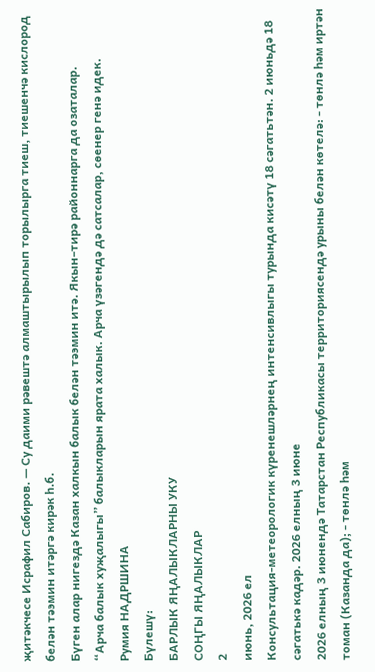җитәкчесе Исрафил Сабиров. — Су даими рәвештә алмаштырылып торылырга тиеш, тиешенчә кислород белән тәэмин итәргә кирәк һ.б.
Бүген алар нигездә Казан халкын балык белән тәэмин итә. Якын–тирә районнарга да озаталар.
“Арча балык хуҗалыгы” балыкларын ярата халык. Арча үзәгендә дә сатсалар, сөенер генә идек.
Румия НАДРШИНА
Бүлешү:
БАРЛЫК ЯҢАЛЫКЛАРНЫ УКУ
СОҢГЫ ЯҢАЛЫКЛАР
2
июнь, 2026 ел
Консультация-метеорологик күренешләрнең интенсивлыгы турында кисәтү 18 сәгатьтән. 2 июньдә 18 сәгатькә кадәр. 2026 елның 3 июне
2026 елның 3 июнендә Татарстан Республикасы территориясендә урыны белән көтелә: - төнлә һәм иртән томан (Казанда да); - төнлә һәм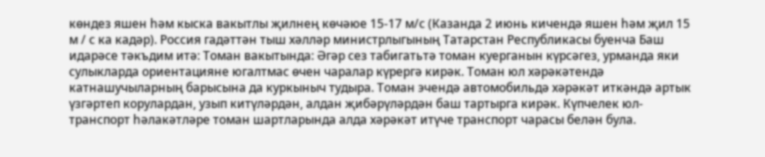көндез яшен һәм кыска вакытлы җилнең көчәюе 15-17 м/с (Казанда 2 июнь кичендә яшен һәм җил 15 м / с ка кадәр). Россия гадәттән тыш хәлләр министрлыгының Татарстан Республикасы буенча Баш идарәсе тәкъдим итә: Томан вакытында: Әгәр сез табигатьтә томан куерганын күрсәгез, урманда яки сулыкларда ориентацияне югалтмас өчен чаралар күрергә кирәк. Томан юл хәрәкәтендә катнашучыларның барысына да куркыныч тудыра. Томан эчендә автомобильдә хәрәкәт иткәндә артык үзгәртеп корулардан, узып китүләрдән, алдан җибәрүләрдән баш тартырга кирәк. Күпчелек юл-транспорт һәлакәтләре томан шартларында алда хәрәкәт итүче транспорт чарасы белән була.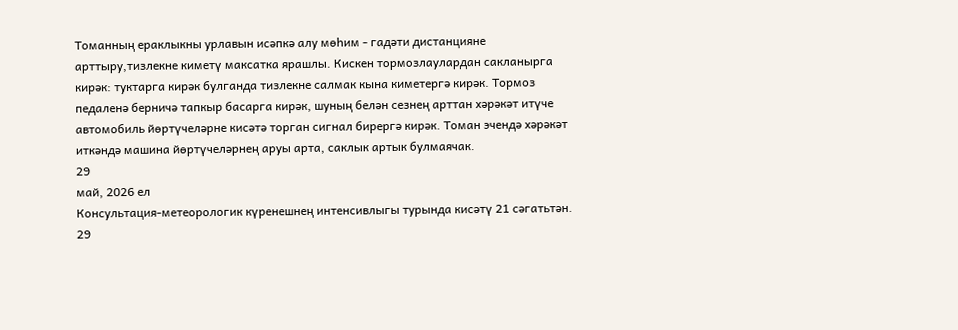Томанның ераклыкны урлавын исәпкә алу мөһим - гадәти дистанцияне арттыру,тизлекне киметү максатка ярашлы. Кискен тормозлаулардан сакланырга кирәк: туктарга кирәк булганда тизлекне салмак кына киметергә кирәк. Тормоз педаленә берничә тапкыр басарга кирәк, шуның белән сезнең арттан хәрәкәт итүче автомобиль йөртүчеләрне кисәтә торган сигнал бирергә кирәк. Томан эчендә хәрәкәт иткәндә машина йөртүчеләрнең аруы арта, саклык артык булмаячак.
29
май, 2026 ел
Консультация-метеорологик күренешнең интенсивлыгы турында кисәтү 21 сәгатьтән. 29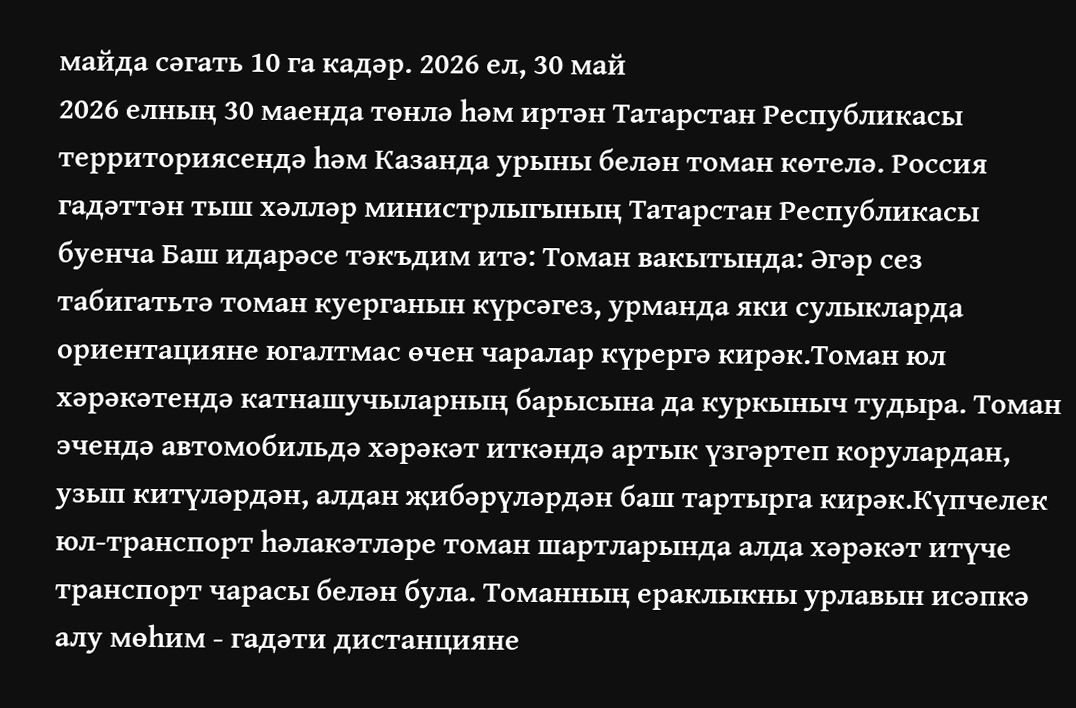майда сәгать 10 га кадәр. 2026 ел, 30 май
2026 елның 30 маенда төнлә һәм иртән Татарстан Республикасы территориясендә һәм Казанда урыны белән томан көтелә. Россия гадәттән тыш хәлләр министрлыгының Татарстан Республикасы буенча Баш идарәсе тәкъдим итә: Томан вакытында: Әгәр сез табигатьтә томан куерганын күрсәгез, урманда яки сулыкларда ориентацияне югалтмас өчен чаралар күрергә кирәк.Томан юл хәрәкәтендә катнашучыларның барысына да куркыныч тудыра. Томан эчендә автомобильдә хәрәкәт иткәндә артык үзгәртеп корулардан, узып китүләрдән, алдан җибәрүләрдән баш тартырга кирәк.Күпчелек юл-транспорт һәлакәтләре томан шартларында алда хәрәкәт итүче транспорт чарасы белән була. Томанның ераклыкны урлавын исәпкә алу мөһим - гадәти дистанцияне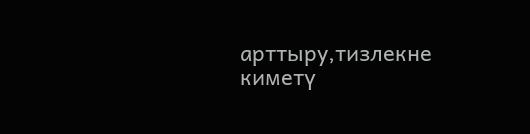арттыру,тизлекне киметү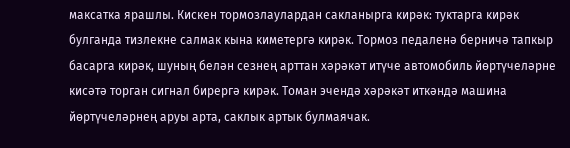максатка ярашлы. Кискен тормозлаулардан сакланырга кирәк: туктарга кирәк булганда тизлекне салмак кына киметергә кирәк. Тормоз педаленә берничә тапкыр басарга кирәк, шуның белән сезнең арттан хәрәкәт итүче автомобиль йөртүчеләрне кисәтә торган сигнал бирергә кирәк. Томан эчендә хәрәкәт иткәндә машина йөртүчеләрнең аруы арта, саклык артык булмаячак.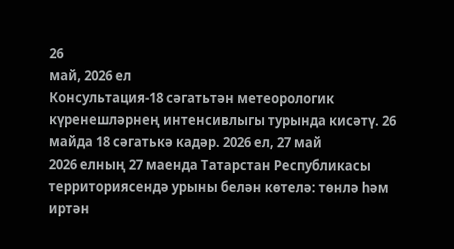26
май, 2026 ел
Консультация-18 сәгатьтән метеорологик күренешләрнең интенсивлыгы турында кисәтү. 26 майда 18 сәгатькә кадәр. 2026 ел, 27 май
2026 елның 27 маенда Татарстан Республикасы территориясендә урыны белән көтелә: төнлә һәм иртән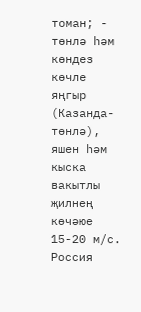томан; - төнлә һәм көндез көчле яңгыр (Казанда-төнлә), яшен һәм кыска вакытлы җилнең көчәюе 15-20 м/с. Россия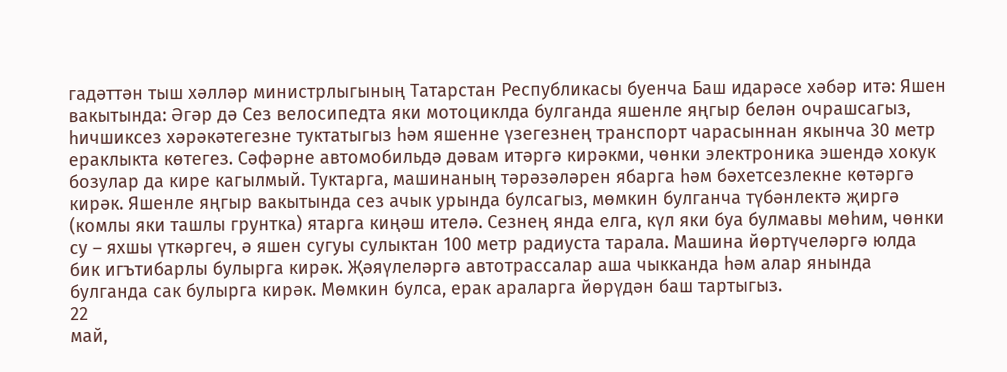гадәттән тыш хәлләр министрлыгының Татарстан Республикасы буенча Баш идарәсе хәбәр итә: Яшен вакытында: Әгәр дә Сез велосипедта яки мотоциклда булганда яшенле яңгыр белән очрашсагыз, һичшиксез хәрәкәтегезне туктатыгыз һәм яшенне үзегезнең транспорт чарасыннан якынча 30 метр ераклыкта көтегез. Сәфәрне автомобильдә дәвам итәргә кирәкми, чөнки электроника эшендә хокук бозулар да кире кагылмый. Туктарга, машинаның тәрәзәләрен ябарга һәм бәхетсезлекне көтәргә кирәк. Яшенле яңгыр вакытында сез ачык урында булсагыз, мөмкин булганча түбәнлектә җиргә (комлы яки ташлы грунтка) ятарга киңәш ителә. Сезнең янда елга, күл яки буа булмавы мөһим, чөнки су – яхшы үткәргеч, ә яшен сугуы сулыктан 100 метр радиуста тарала. Машина йөртүчеләргә юлда бик игътибарлы булырга кирәк. Җәяүлеләргә автотрассалар аша чыкканда һәм алар янында булганда сак булырга кирәк. Мөмкин булса, ерак араларга йөрүдән баш тартыгыз.
22
май,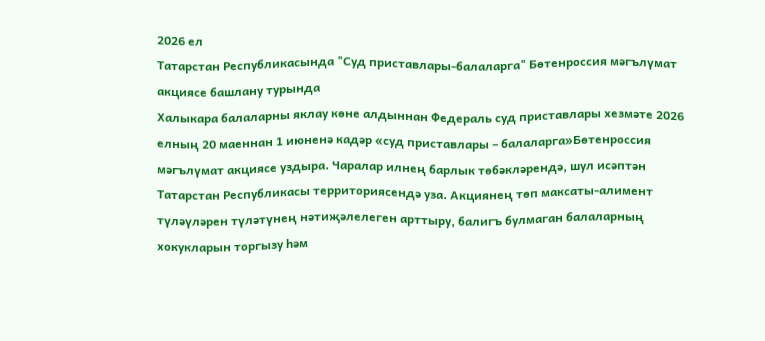2026 ел
Татарстан Республикасында "Суд приставлары-балаларга" Бөтенроссия мәгълүмат акциясе башлану турында
Халыкара балаларны яклау көне алдыннан Федераль суд приставлары хезмәте 2026 елның 20 маеннан 1 июненә кадәр «суд приставлары – балаларга»Бөтенроссия мәгълүмат акциясе уздыра. Чаралар илнең барлык төбәкләрендә, шул исәптән Татарстан Республикасы территориясендә уза. Акциянең төп максаты-алимент түләүләрен түләтүнең нәтиҗәлелеген арттыру, балигъ булмаган балаларның хокукларын торгызу һәм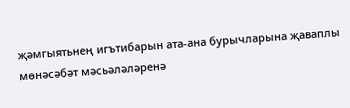җәмгыятьнең игътибарын ата-ана бурычларына җаваплы мөнәсәбәт мәсьәләләренә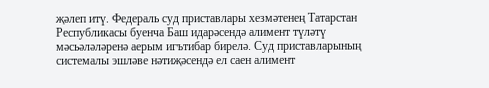җәлеп итү. Федераль суд приставлары хезмәтенең Татарстан Республикасы буенча Баш идарәсендә алимент түләтү мәсьәләләренә аерым игътибар бирелә. Суд приставларының системалы эшләве нәтиҗәсендә ел саен алимент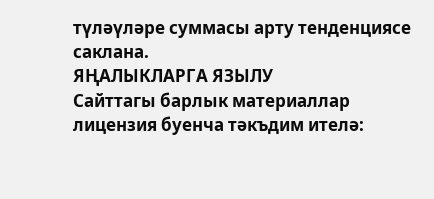түләүләре суммасы арту тенденциясе саклана.
ЯҢАЛЫКЛАРГА ЯЗЫЛУ
Сайттагы барлык материаллар лицензия буенча тәкъдим ителә: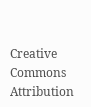Creative Commons Attribution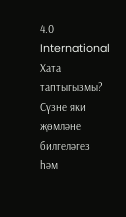4.0 International
Хата таптыгызмы?
Сүзне яки җөмләне билгеләгез һәм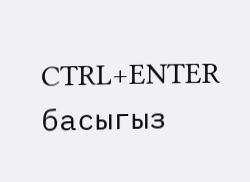CTRL+ENTER басыгыз